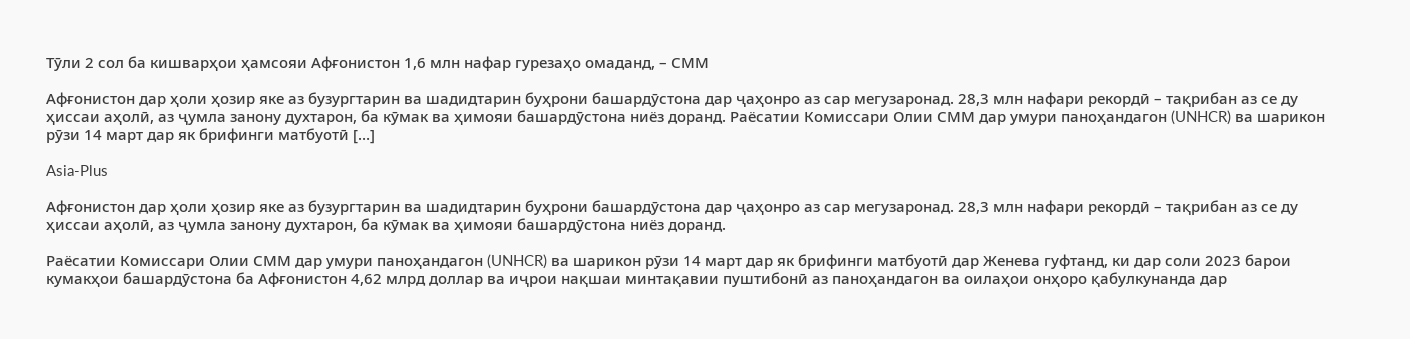Тӯли 2 сол ба кишварҳои ҳамсояи Афғонистон 1,6 млн нафар гурезаҳо омаданд, – СММ

Афғонистон дар ҳоли ҳозир яке аз бузургтарин ва шадидтарин буҳрони башардӯстона дар ҷаҳонро аз сар мегузаронад. 28,3 млн нафари рекордӣ – тақрибан аз се ду ҳиссаи аҳолӣ, аз ҷумла занону духтарон, ба кӯмак ва ҳимояи башардӯстона ниёз доранд. Раёсатии Комиссари Олии СММ дар умури паноҳандагон (UNHCR) ва шарикон рӯзи 14 март дар як брифинги матбуотӣ […]

Asia-Plus

Афғонистон дар ҳоли ҳозир яке аз бузургтарин ва шадидтарин буҳрони башардӯстона дар ҷаҳонро аз сар мегузаронад. 28,3 млн нафари рекордӣ – тақрибан аз се ду ҳиссаи аҳолӣ, аз ҷумла занону духтарон, ба кӯмак ва ҳимояи башардӯстона ниёз доранд.

Раёсатии Комиссари Олии СММ дар умури паноҳандагон (UNHCR) ва шарикон рӯзи 14 март дар як брифинги матбуотӣ дар Женева гуфтанд, ки дар соли 2023 барои кумакҳои башардӯстона ба Афғонистон 4,62 млрд доллар ва иҷрои нақшаи минтақавии пуштибонӣ аз паноҳандагон ва оилаҳои онҳоро қабулкунанда дар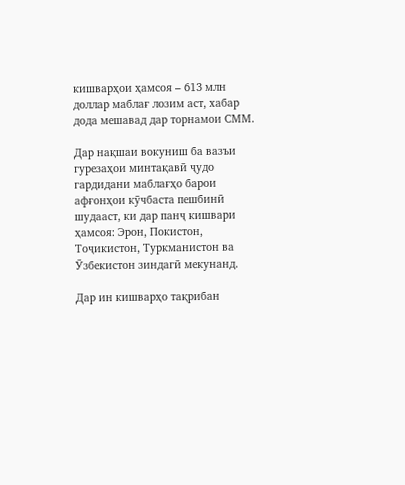кишварҳои ҳамсоя – 613 млн доллар маблағ лозим аст, хабар дода мешавад дар торнамои СММ.

Дар нақшаи вокуниш ба вазъи гурезаҳои минтақавӣ ҷудо гардидани маблағҳо барои афғонҳои кӯчбаста пешбинӣ шудааст, ки дар панҷ кишвари ҳамсоя: Эрон, Покистон, Тоҷикистон, Туркманистон ва Ӯзбекистон зиндагӣ мекунанд.

Дар ин кишварҳо тақрибан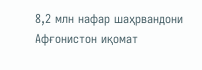8,2 млн нафар шаҳрвандони Афғонистон иқомат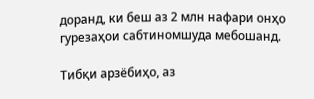доранд, ки беш аз 2 млн нафари онҳо гурезаҳои сабтиномшуда мебошанд.

Тибқи арзёбиҳо, аз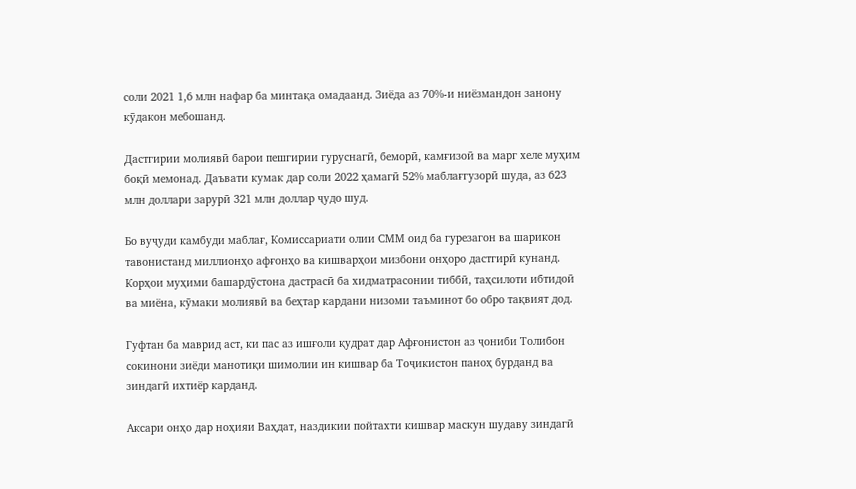соли 2021 1,6 млн нафар ба минтақа омадаанд. Зиёда аз 70%-и ниёзмандон занону кӯдакон мебошанд.

Дастгирии молиявӣ барои пешгирии гуруснагӣ, беморӣ, камғизоӣ ва марг хеле муҳим боқӣ мемонад. Даъвати кумак дар соли 2022 ҳамагӣ 52% маблағгузорӣ шуда, аз 623 млн доллари зарурӣ 321 млн доллар ҷудо шуд.

Бо вуҷуди камбуди маблағ, Комиссариати олии СММ оид ба гурезагон ва шарикон тавонистанд миллионҳо афғонҳо ва кишварҳои мизбони онҳоро дастгирӣ кунанд. Корҳои муҳими башардӯстона дастрасӣ ба хидматрасонии тиббӣ, таҳсилоти ибтидоӣ ва миёна, кӯмаки молиявӣ ва беҳтар кардани низоми таъминот бо обро тақвият дод.

Гуфтан ба маврид аст, ки пас аз ишғоли қудрат дар Афғонистон аз ҷониби Толибон сокинони зиёди манотиқи шимолии ин кишвар ба Тоҷикистон паноҳ бурданд ва зиндагӣ ихтиёр карданд.

Аксари онҳо дар ноҳияи Ваҳдат, наздикии пойтахти кишвар маскун шудаву зиндагӣ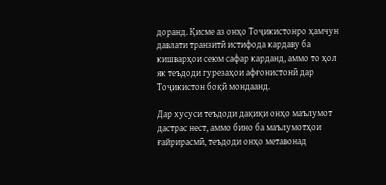доранд. Қисме аз онҳо Тоҷикистонро ҳамчун давлати транзитӣ истифода кардаву ба кишварҳои сеюм сафар карданд, аммо то ҳол як теъдоди гурезаҳои афғонистонӣ дар Тоҷикистон боқӣ мондаанд.

Дар хусуси теъдоди дақиқи онҳо маълумот дастрас нест, аммо бино ба маълумотҳои ғайрирасмӣ, теъдоди онҳо метавонад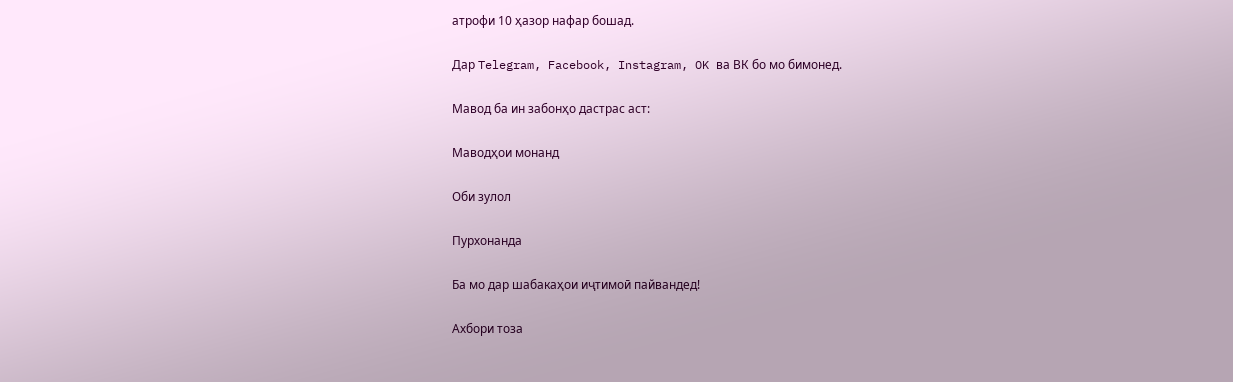атрофи 10 ҳазор нафар бошад.

Дар Telegram, Facebook, Instagram, OK ва ВК бо мо бимонед.

Мавод ба ин забонҳо дастрас аст:

Маводҳои монанд

Оби зулол

Пурхонанда

Ба мо дар шабакаҳои иҷтимоӣ пайвандед!

Ахбори тоза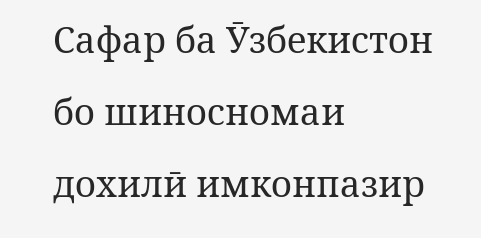Сафар ба Ӯзбекистон бо шиносномаи дохилӣ имконпазир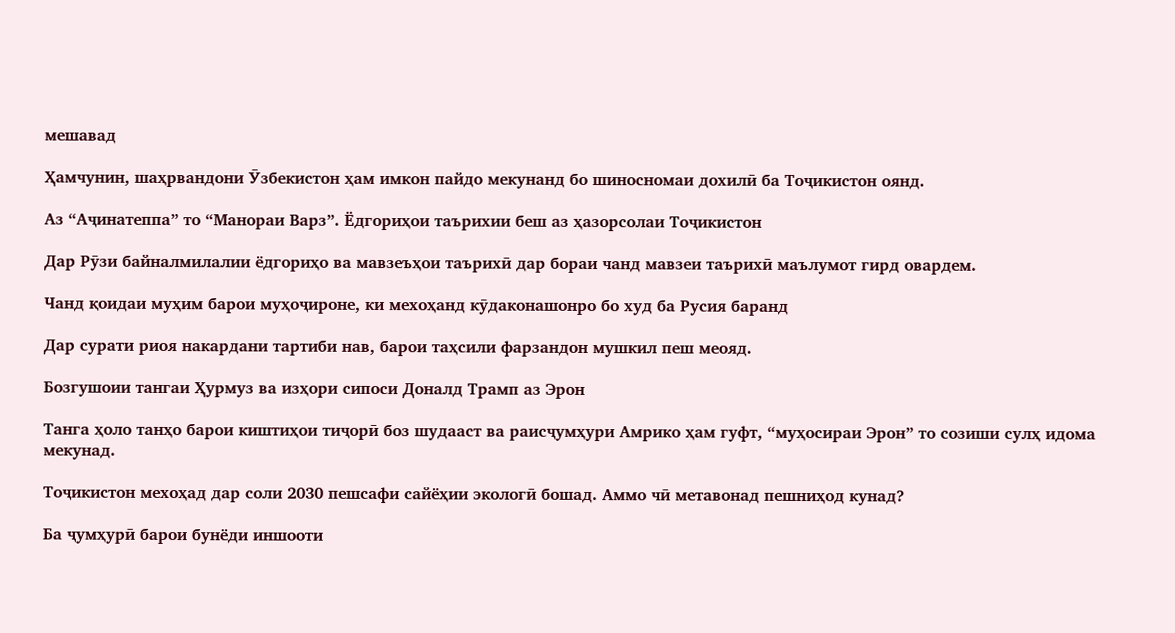мешавад

Ҳамчунин, шаҳрвандони Ӯзбекистон ҳам имкон пайдо мекунанд бо шиносномаи дохилӣ ба Тоҷикистон оянд.

Аз “Аҷинатеппа” то “Манораи Варз”. Ёдгориҳои таърихии беш аз ҳазорсолаи Тоҷикистон

Дар Рӯзи байналмилалии ёдгориҳо ва мавзеъҳои таърихӣ дар бораи чанд мавзеи таърихӣ маълумот гирд овардем.

Чанд қоидаи муҳим барои муҳоҷироне, ки мехоҳанд кӯдаконашонро бо худ ба Русия баранд

Дар сурати риоя накардани тартиби нав, барои таҳсили фарзандон мушкил пеш меояд.

Бозгушоии тангаи Ҳурмуз ва изҳори сипоси Доналд Трамп аз Эрон

Танга ҳоло танҳо барои киштиҳои тиҷорӣ боз шудааст ва раисҷумҳури Амрико ҳам гуфт, “муҳосираи Эрон” то созиши сулҳ идома мекунад.

Тоҷикистон мехоҳад дар соли 2030 пешсафи сайёҳии экологӣ бошад. Аммо чӣ метавонад пешниҳод кунад?

Ба ҷумҳурӣ барои бунёди иншооти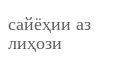сайёҳии аз лиҳози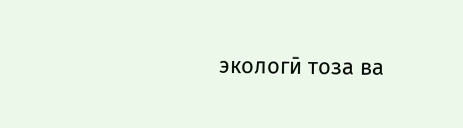экологӣ тоза ва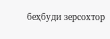беҳбуди зерсохтор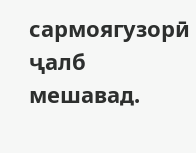сармоягузорӣ ҷалб мешавад.